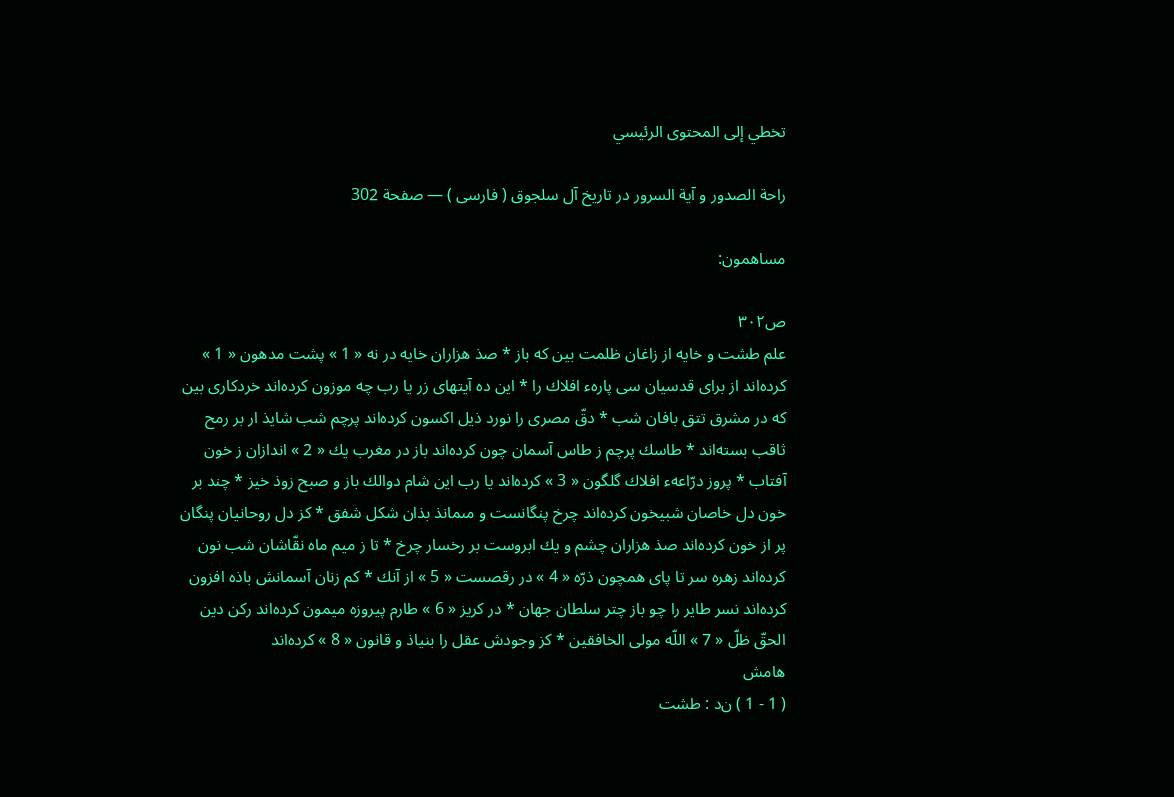تخطي إلى المحتوى الرئيسي

راحة الصدور و آية السرور در تاريخ آل سلجوق ( فارسى ) — صفحة 302

مساهمون:

ص٣٠٢
علم طشت و خايه از زاغان ظلمت بين كه باز * صذ هزاران خايه در نه « 1 » پشت مدهون « 1 » كرده‌اند از براى قدسيان سى پارهء افلاك را * اين ده آيتهاى زر يا رب چه موزون كرده‌اند خردكارى بين كه در مشرق تتق بافان شب * دقّ مصرى را نورد ذيل اكسون كرده‌اند پرچم شب شايذ ار بر رمح ثاقب بسته‌اند * طاسك پرچم ز طاس آسمان چون كرده‌اند باز در مغرب يك « 2 » اندازان ز خون آفتاب * پروز درّاعهء افلاك گلگون « 3 » كرده‌اند يا رب اين شام دوالك باز و صبح زوذ خيز * چند بر خون دل خاصان شبيخون كرده‌اند چرخ پنگانست و مىمانذ بذان شكل شفق * كز دل روحانيان پنگان پر از خون كرده‌اند صذ هزاران چشم و يك ابروست بر رخسار چرخ * تا ز ميم ماه نقّاشان شب نون كرده‌اند زهره سر تا پاى همچون ذرّه « 4 » در رقصست « 5 » از آنك * كم زنان آسمانش باذه افزون كرده‌اند نسر طاير را چو باز چتر سلطان جهان * در كريز « 6 » طارم پيروزه ميمون كرده‌اند ركن دين الحقّ ظلّ « 7 » اللّه مولى الخافقين * كز وجودش عقل را بنياذ و قانون « 8 » كرده‌اند
هامش
( 1 - 1 ) ن‌د : طشت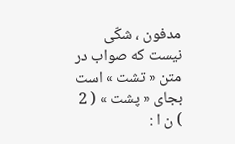مدفون ، شكّى نيست كه صواب در متن « تشت » است بجاى « پشت » ( 2 ) ن ا :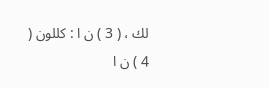لك ، ( 3 ) ن ا : كللون ( 4 ) ن ا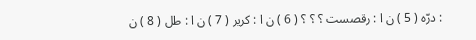: درّه ( 5 ) ن ا : رقصست ؟ ؟ ؟ ( 6 ) ن ا : كرير ( 7 ) ن ا : طل ( 8 ) ن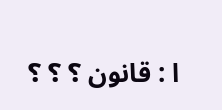ا : قانون ؟ ؟ ؟